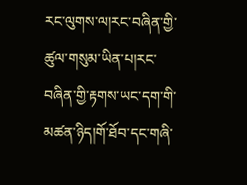རང་ལུགས་ལ།རང་བཞིན་གྱི་ཚུལ་གསུམ་ཡིན་པ།རང་བཞིན་གྱི་རྟགས་ཡང་དག་གི་མཚན་ཉིད།གོ་ཐོབ་དང་གཞི་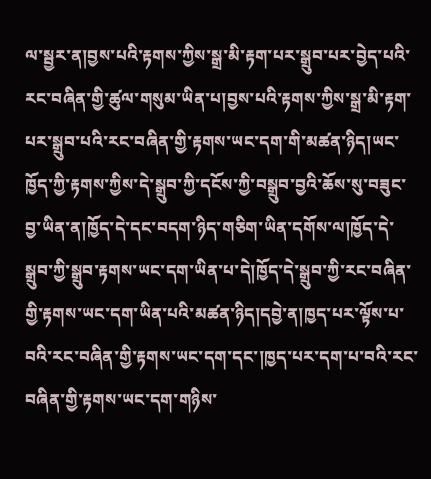ལ་སྦྱར་ན།བྱས་པའི་རྟགས་ཀྱིས་སྒྲ་མི་རྟག་པར་སྒྲུབ་པར་བྱེད་པའི་རང་བཞིན་གྱི་ཚུལ་གསུམ་ཡིན་པ།བྱས་པའི་རྟགས་ཀྱིས་སྒྲ་མི་རྟག་པར་སྒྲུབ་པའི་རང་བཞིན་གྱི་རྟགས་ཡང་དག་གི་མཚན་ཉིད།ཡང་ཁྱོད་ཀྱི་རྟགས་ཀྱིས་དེ་སྒྲུབ་ཀྱི་དངོས་ཀྱི་བསྒྲུབ་བྱའི་ཆོས་སུ་བཟུང་བྱ་ཡིན་ན།ཁྱོད་དེ་དང་བདག་ཉིད་གཅིག་ཡིན་དགོས་ལ།ཁྱོད་དེ་སྒྲུབ་ཀྱི་སྒྲུབ་རྟགས་ཡང་དག་ཡིན་པ་དེ།ཁྱོད་དེ་སྒྲུབ་ཀྱི་རང་བཞིན་གྱི་རྟགས་ཡང་དག་ཡིན་པའི་མཚན་ཉིད།དབྱེ་ན།ཁྱད་པར་ལྟོས་པ་བའི་རང་བཞིན་གྱི་རྟགས་ཡང་དག་དང་།ཁྱད་པར་དག་པ་བའི་རང་བཞིན་གྱི་རྟགས་ཡང་དག་གཉིས་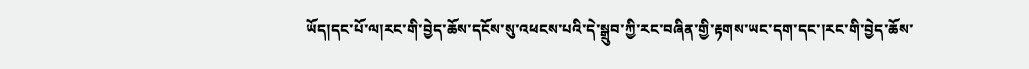ཡོད།དང་པོ་ལ།རང་གི་བྱེད་ཆོས་དངོས་སུ་འཕངས་པའི་དེ་སྒྲུབ་ཀྱི་རང་བཞིན་གྱི་རྟགས་ཡང་དག་དང་།རང་གི་བྱེད་ཆོས་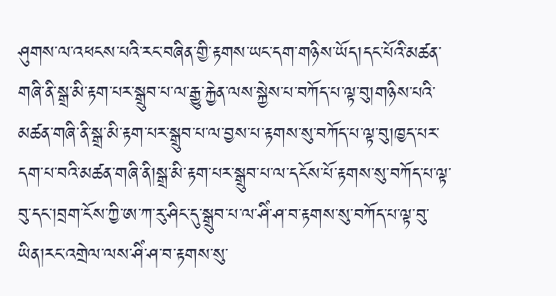ཤུགས་ལ་འཕངས་པའི་རང་བཞིན་གྱི་རྟགས་ཡང་དག་གཉིས་ཡོད།དང་པོའི་མཚན་གཞི་ནི་སྒྲ་མི་རྟག་པར་སྒྲུབ་པ་ལ་རྒྱུ་རྐྱེན་ལས་སྐྱེས་པ་བཀོད་པ་ལྟ་བུ།གཉིས་པའི་མཚན་གཞི་ནི་སྒྲ་མི་རྟག་པར་སྒྲུབ་པ་ལ་བྱས་པ་རྟགས་སུ་བཀོད་པ་ལྟ་བུ།ཁྱད་པར་དག་པ་བའི་མཚན་གཞི་ནི།སྒྲ་མི་རྟག་པར་སྒྲུབ་པ་ལ་དངོས་པོ་རྟགས་སུ་བཀོད་པ་ལྟ་བུ་དང་།བྲག་ངོས་ཀྱི་ཨ་ཀ་རུ་ཤིང་དུ་སྒྲུབ་པ་ལ་ཤིཾ་ཤ་བ་རྟགས་སུ་བཀོད་པ་ལྟ་བུ་ཡིན།རང་འགྲེལ་ལས་ཤིཾ་ཤ་བ་རྟགས་སུ་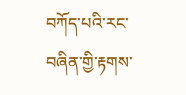བཀོད་པའི་རང་བཞིན་གྱི་རྟགས་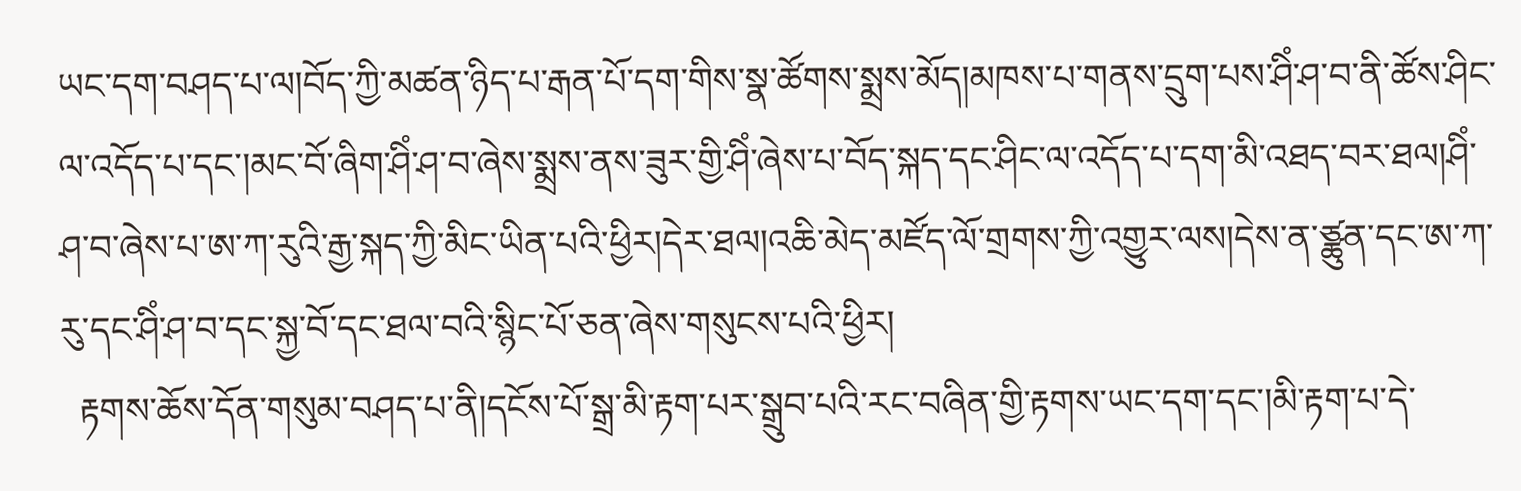ཡང་དག་བཤད་པ་ལ།བོད་ཀྱི་མཚན་ཉིད་པ་རྒན་པོ་དག་གིས་སྣ་ཚོགས་སྨྲས་མོད།མཁས་པ་གནས་དྲུག་པས་ཤིཾ་ཤ་བ་ནི་ཚོས་ཤིང་ལ་འདོད་པ་དང་།མང་བོ་ཞིག་ཤིཾ་ཤ་བ་ཞེས་སྨྲས་ནས་ཟུར་གྱི་ཤིཾ་ཞེས་པ་བོད་སྐད་དང་ཤིང་ལ་འདོད་པ་དག་མི་འཐད་བར་ཐལ།ཤིཾ་ཤ་བ་ཞེས་པ་ཨ་ཀ་རུའི་རྒྱ་སྐད་ཀྱི་མིང་ཡིན་པའི་ཕྱིར།དེར་ཐལ།འཆི་མེད་མཛོད་ལོ་གྲགས་ཀྱི་འགྱུར་ལས།དེས་ན་ཙྪུན་དང་ཨ་ཀ་རུ་དང་ཤིཾ་ཤ་བ་དང་སྐྱ་བོ་དང་ཐལ་བའི་སྙིང་པོ་ཅན་ཞེས་གསུངས་པའི་ཕྱིར།
  རྟགས་ཆོས་དོན་གསུམ་བཤད་པ་ནི།དངོས་པོ་སྒྲ་མི་རྟག་པར་སྒྲུབ་པའི་རང་བཞིན་གྱི་རྟགས་ཡང་དག་དང་།མི་རྟག་པ་དེ་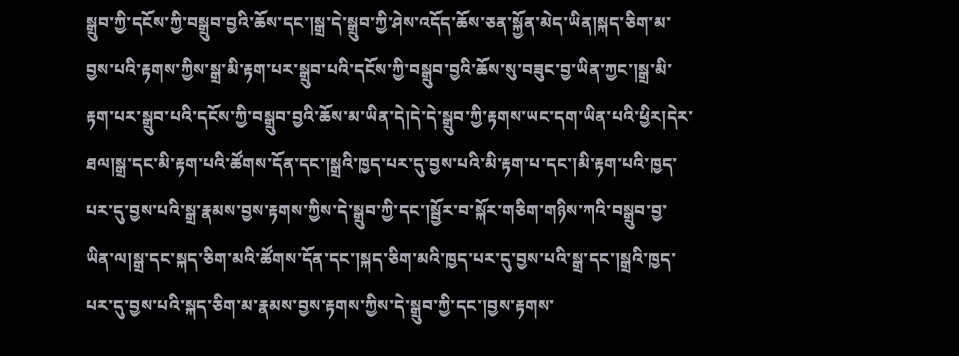སྒྲུབ་ཀྱི་དངོས་ཀྱི་བསྒྲུབ་བྱའི་ཆོས་དང་།སྒྲ་དེ་སྒྲུབ་ཀྱི་ཤེས་འདོད་ཆོས་ཅན་སྐྱོན་མེད་ཡིན།སྐད་ཅིག་མ་བྱས་པའི་རྟགས་ཀྱིས་སྒྲ་མི་རྟག་པར་སྒྲུབ་པའི་དངོས་ཀྱི་བསྒྲུབ་བྱའི་ཆོས་སུ་བཟུང་བྱ་ཡིན་ཀྱང་།སྒྲ་མི་རྟག་པར་སྒྲུབ་པའི་དངོས་ཀྱི་བསྒྲུབ་བྱའི་ཆོས་མ་ཡིན་དེ།དེ་དེ་སྒྲུབ་ཀྱི་རྟགས་ཡང་དག་ཡིན་པའི་ཕྱིར།དེར་ཐལ།སྒྲ་དང་མི་རྟག་པའི་ཚོགས་དོན་དང་།སྒྲའི་ཁྱད་པར་དུ་བྱས་པའི་མི་རྟག་པ་དང་།མི་རྟག་པའི་ཁྱད་པར་དུ་བྱས་པའི་སྒྲ་རྣམས་བྱས་རྟགས་ཀྱིས་དེ་སྒྲུབ་ཀྱི་དང་།སྦྱོར་བ་སྐོར་གཅིག་གཉིས་ཀའི་བསྒྲུབ་བྱ་ཡིན་ལ།སྒྲ་དང་སྐད་ཅིག་མའི་ཚོགས་དོན་དང་།སྐད་ཅིག་མའི་ཁྱད་པར་དུ་བྱས་པའི་སྒྲ་དང་།སྒྲའི་ཁྱད་པར་དུ་བྱས་པའི་སྐད་ཅིག་མ་རྣམས་བྱས་རྟགས་ཀྱིས་དེ་སྒྲུབ་ཀྱི་དང་།བྱས་རྟགས་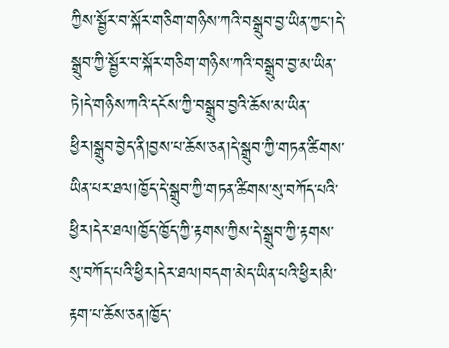ཀྱིས་སྦྱོར་བ་སྐོར་གཅིག་གཉིས་ཀའི་བསྒྲུབ་བྱ་ཡིན་ཀྱང་།དེ་སྒྲུབ་ཀྱི་སྦྱོར་བ་སྐོར་གཅིག་གཉིས་ཀའི་བསྒྲུབ་བྱ་མ་ཡིན་ཏེ།དེ་གཉིས་ཀའི་དངོས་ཀྱི་བསྒྲུབ་བྱའི་ཆོས་མ་ཡིན་ཕྱིར།སྒྲུབ་བྱེད་ནི།བྱས་པ་ཆོས་ཅན།དེ་སྒྲུབ་ཀྱི་གཏན་ཚིགས་ཡིན་པར་ཐལ།ཁྱོད་དེ་སྒྲུབ་ཀྱི་གཏན་ཚིགས་སུ་བཀོད་པའི་ཕྱིར།དེར་ཐལ།ཁྱོད་ཁྱོད་ཀྱི་རྟགས་ཀྱིས་དེ་སྒྲུབ་ཀྱི་རྟགས་སུ་བཀོད་པའི་ཕྱིར།དེར་ཐལ།བདག་མེད་ཡིན་པའི་ཕྱིར།མི་རྟག་པ་ཆོས་ཅན།ཁྱོད་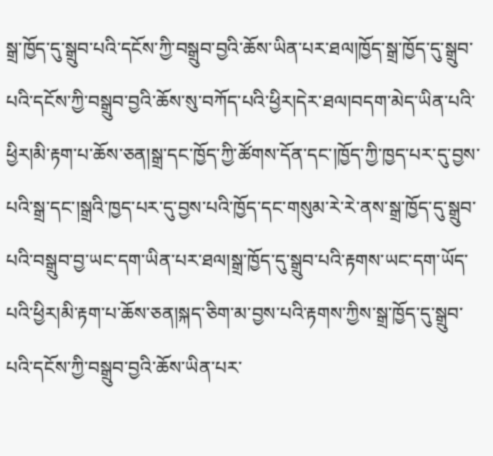སྒྲ་ཁྱོད་དུ་སྒྲུབ་པའི་དངོས་ཀྱི་བསྒྲུབ་བྱའི་ཆོས་ཡིན་པར་ཐལ།ཁྱོད་སྒྲ་ཁྱོད་དུ་སྒྲུབ་པའི་དངོས་ཀྱི་བསྒྲུབ་བྱའི་ཆོས་སུ་བཀོད་པའི་ཕྱིར།དེར་ཐལ།བདག་མེད་ཡིན་པའི་ཕྱིར།མི་རྟག་པ་ཆོས་ཅན།སྒྲ་དང་ཁྱོད་ཀྱི་ཚོགས་དོན་དང་།ཁྱོད་ཀྱི་ཁྱད་པར་དུ་བྱས་པའི་སྒྲ་དང་།སྒྲའི་ཁྱད་པར་དུ་བྱས་པའི་ཁྱོད་དང་གསུམ་རེ་རེ་ནས་སྒྲ་ཁྱོད་དུ་སྒྲུབ་པའི་བསྒྲུབ་བྱ་ཡང་དག་ཡིན་པར་ཐལ།སྒྲ་ཁྱོད་དུ་སྒྲུབ་པའི་རྟགས་ཡང་དག་ཡོད་པའི་ཕྱིར།མི་རྟག་པ་ཆོས་ཅན།སྐད་ཅིག་མ་བྱས་པའི་རྟགས་ཀྱིས་སྒྲ་ཁྱོད་དུ་སྒྲུབ་པའི་དངོས་ཀྱི་བསྒྲུབ་བྱའི་ཆོས་ཡིན་པར་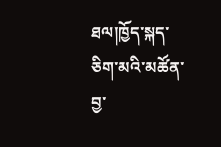ཐལ།ཁྱོད་སྐད་ཅིག་མའི་མཚོན་བྱ་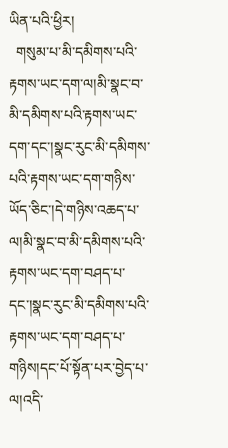ཡིན་པའི་ཕྱིར།
  གསུམ་པ་མི་དམིགས་པའི་རྟགས་ཡང་དག་ལ།མི་སྣང་བ་མི་དམིགས་པའི་རྟགས་ཡང་དག་དང་།སྣང་རུང་མི་དམིགས་པའི་རྟགས་ཡང་དག་གཉིས་ཡོད་ཅིང་།དེ་གཉིས་འཆད་པ་ལ།མི་སྣང་བ་མི་དམིགས་པའི་རྟགས་ཡང་དག་བཤད་པ་དང་།སྣང་རུང་མི་དམིགས་པའི་རྟགས་ཡང་དག་བཤད་པ་གཉིས།དང་པོ་སྟོན་པར་བྱེད་པ་ལ།འདི་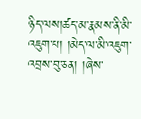ཉིད་ལས།ཚད་མ་རྣམས་ནི་མི་འཇུག་པ། །མེད་ལ་མི་འཇུག་འབྲས་བུ་ཅན། །ཞེས་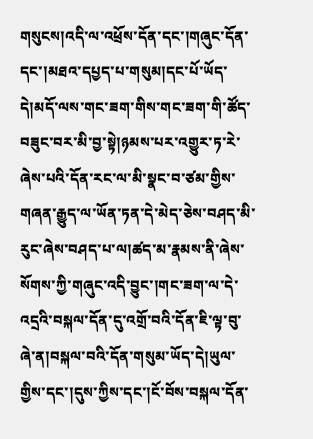གསུངས།འདི་ལ་འཕྲོས་དོན་དང་།གཞུང་དོན་དང་།མཐའ་དཔྱད་པ་གསུམ།དང་པོ་ཡོད་དེ།མདོ་ལས་གང་ཟག་གིས་གང་ཟག་གི་ཚོད་བཟུང་བར་མི་བྱ་སྟེ།ཉམས་པར་འགྱུར་ཏ་རེ་ཞེས་པའི་དོན་རང་ལ་མི་སྣང་བ་ཙམ་གྱིས་གཞན་རྒྱུད་ལ་ཡོན་ཏན་དེ་མེད་ཅེས་བཤད་མི་རུང་ཞེས་བཤད་པ་ལ།ཚད་མ་རྣམས་ནི་ཞེས་སོགས་ཀྱི་གཞུང་འདི་བྱུང་།གང་ཟག་ལ་དེ་འདྲའི་བསྐལ་དོན་དུ་འགྲོ་བའི་དོན་ཇི་ལྟ་བུ་ཞེ་ན།བསྐལ་བའི་དོན་གསུམ་ཡོད་དེ།ཡུལ་གྱིས་དང་།དུས་ཀྱིས་དང་།ངོ་བོས་བསྐལ་དོན་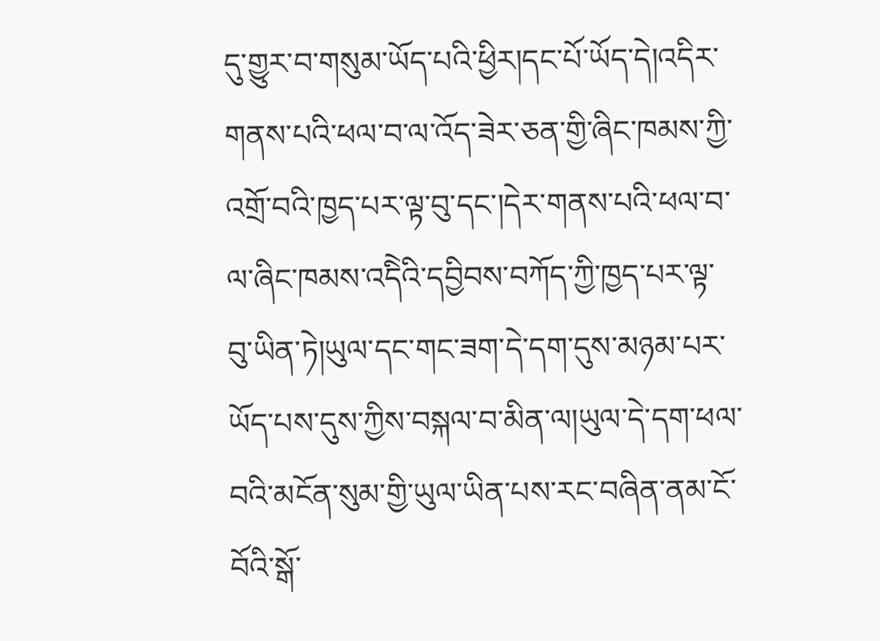དུ་གྱུར་བ་གསུམ་ཡོད་པའི་ཕྱིར།དང་པོ་ཡོད་དེ།འདིར་གནས་པའི་ཕལ་བ་ལ་འོད་ཟེར་ཅན་གྱི་ཞིང་ཁམས་ཀྱི་འགྲོ་བའི་ཁྱད་པར་ལྟ་བུ་དང་།དེར་གནས་པའི་ཕལ་བ་ལ་ཞིང་ཁམས་འདིེའི་དབྱིབས་བཀོད་ཀྱི་ཁྱད་པར་ལྟ་བུ་ཡིན་ཏེ།ཡུལ་དང་གང་ཟག་དེ་དག་དུས་མཉམ་པར་ཡོད་པས་དུས་ཀྱིས་བསྐལ་བ་མིན་ལ།ཡུལ་དེ་དག་ཕལ་བའི་མངོན་སུམ་གྱི་ཡུལ་ཡིན་པས་རང་བཞིན་ནམ་ངོ་བོའི་སྒོ་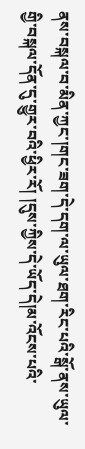ནས་བསྐལ་བ་མིན་ཀྱང་།གང་ཟག་དེ་དག་ལ་ཡུལ་ཐག་རིང་པའི་སྒོ་ནས་ཡུལ་གྱི་བསྐལ་དོན་དུ་གྱུར་བའི་ཕྱིར་རོ། །དུས་ཀྱིས་དེ་ཡོད་དེ།མ་འོངས་པའི་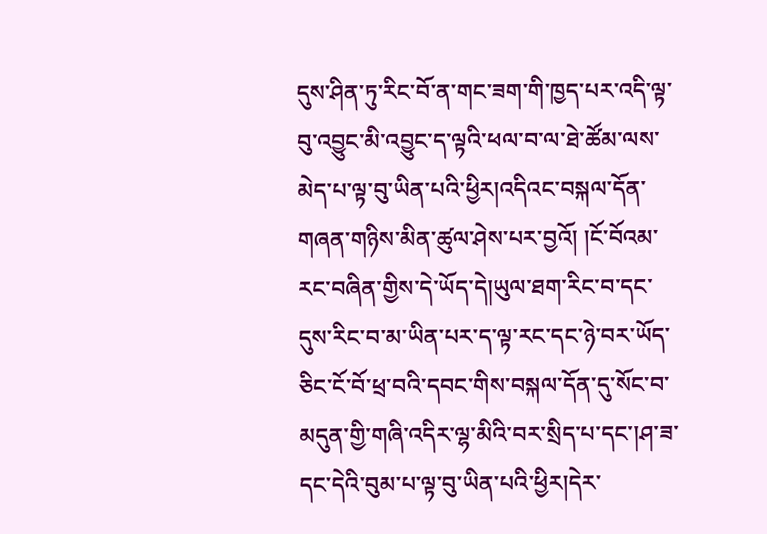དུས་ཤིན་ཏུ་རིང་བོ་ན་གང་ཟག་གི་ཁྱད་པར་འདི་ལྟ་བུ་འབྱུང་མི་འབྱུང་ད་ལྟའི་ཕལ་བ་ལ་ཐེ་ཚོམ་ལས་མེད་པ་ལྟ་བུ་ཡིན་པའི་ཕྱིར།འདིའང་བསྐལ་དོན་གཞན་གཉིས་མིན་ཚུལ་ཤེས་པར་བྱའོ། །ངོ་བོའམ་རང་བཞིན་གྱིས་དེ་ཡོད་དེ།ཡུལ་ཐག་རིང་བ་དང་དུས་རིང་བ་མ་ཡིན་པར་ད་ལྟ་རང་དང་ཉེ་བར་ཡོད་ཅིང་ངོ་བོ་ཕྲ་བའི་དབང་གིས་བསྐལ་དོན་དུ་སོང་བ་མདུན་གྱི་གཞི་འདིར་ལྷ་མིའི་བར་སྲིད་པ་དང་།ཤ་ཟ་དང་དེའི་བུམ་པ་ལྟ་བུ་ཡིན་པའི་ཕྱིར།དེར་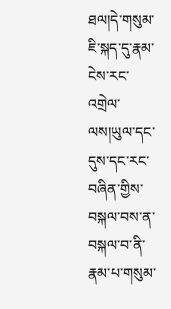ཐལ།དེ་གསུམ་ཇི་སྐད་དུ་རྣམ་ངེས་རང་འགྲེལ་ལས།ཡུལ་དང་དུས་དང་རང་བཞིན་གྱིས་བསྐལ་བས་ན་བསྐལ་བ་ནི་རྣམ་པ་གསུམ་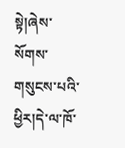སྟེ།ཞེས་སོགས་གསུངས་པའི་ཕྱིར།དེ་ལ་ཁོ་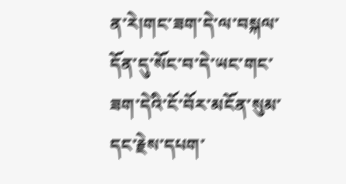ན་རེ།གང་ཟག་དེ་ལ་བསྐལ་དོན་དུ་སོང་བ་དེ་ཡང་གང་ཟག་དེའི་ངོ་བོར་མངོན་སུམ་དང་རྗེས་དཔག་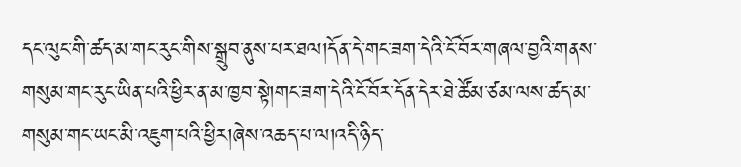དང་ལུང་གི་ཚད་མ་གང་རུང་གིས་སྒྲུབ་ནུས་པར་ཐལ།དོན་དེ་གང་ཟག་དེའི་ངོ་བོར་གཞལ་བྱའི་གནས་གསུམ་གང་རུང་ཡིན་པའི་ཕྱིར་ན་མ་ཁྱབ་སྟེ།གང་ཟག་དེའི་ངོ་བོར་དོན་དེར་ཐེ་ཚོམ་ཙམ་ལས་ཚད་མ་གསུམ་གང་ཡང་མི་འཇུག་པའི་ཕྱིར།ཞེས་འཆད་པ་ལ།འདི་ཉིད་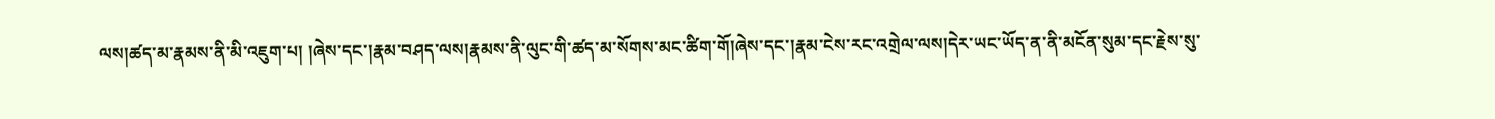ལས།ཚད་མ་རྣམས་ནི་མི་འཇུག་པ། །ཞེས་དང་།རྣམ་བཤད་ལས།རྣམས་ནི་ལུང་གི་ཚད་མ་སོགས་མང་ཚིག་གོ།ཞེས་དང་།རྣམ་ངེས་རང་འགྲེལ་ལས།དེར་ཡང་ཡོད་ན་ནི་མངོན་སུམ་དང་རྗེས་སུ་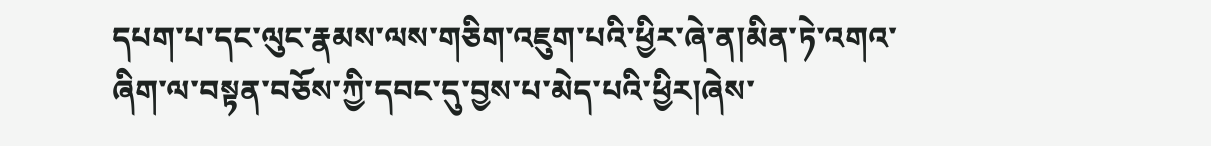དཔག་པ་དང་ལུང་རྣམས་ལས་གཅིག་འཇུག་པའི་ཕྱིར་ཞེ་ན།མིན་ཏེ་འགའ་ཞིག་ལ་བསྟན་བཅོས་ཀྱི་དབང་དུ་བྱས་པ་མེད་པའི་ཕྱིར།ཞེས་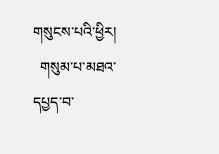གསུངས་པའི་ཕྱིར།
  གསུམ་པ་མཐའ་དཔྱད་བ་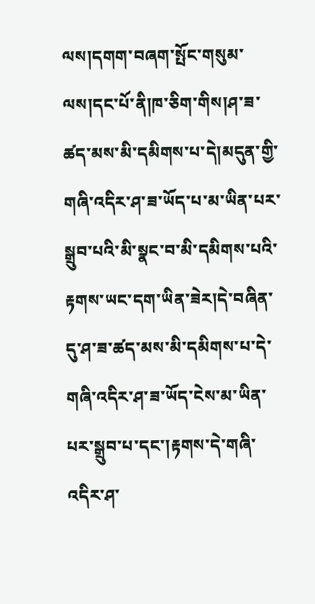ལས།དགག་བཞག་སྤོང་གསུམ་ལས།དང་པོ་ནི།ཁ་ཅིག་གིས།ཤ་ཟ་ཚད་མས་མི་དམིགས་པ་དེ།མདུན་གྱི་གཞི་འདིར་ཤ་ཟ་ཡོད་པ་མ་ཡིན་པར་སྒྲུབ་པའི་མི་སྣང་བ་མི་དམིགས་པའི་རྟགས་ཡང་དག་ཡིན་ཟེར།དེ་བཞིན་དུ་ཤ་ཟ་ཚད་མས་མི་དམིགས་པ་དེ་གཞི་འདིར་ཤ་ཟ་ཡོད་ངེས་མ་ཡིན་པར་སྒྲུབ་པ་དང་།རྟགས་དེ་གཞི་འདིར་ཤ་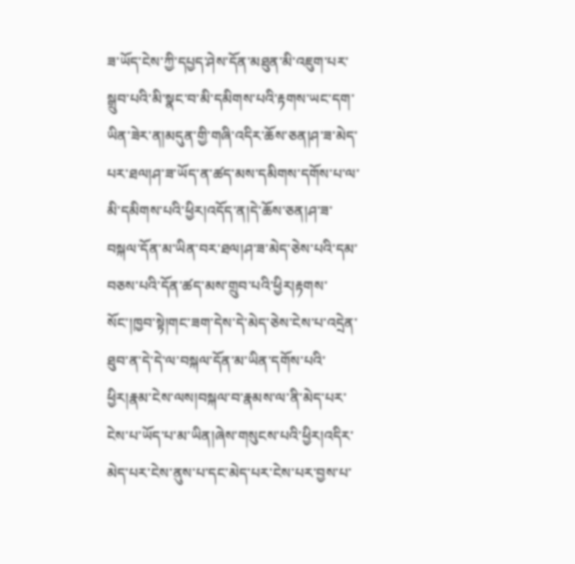ཟ་ཡོད་ངེས་ཀྱི་དཔྱད་ཤེས་དོན་མཐུན་མི་འཇུག་པར་སྒྲུབ་པའི་མི་སྣང་བ་མི་དམིགས་པའི་རྟགས་ཡང་དག་ཡིན་ཟེར་ན།མདུན་གྱི་གཞི་འདིར་ཆོས་ཅན།ཤ་ཟ་མེད་པར་ཐལ།ཤ་ཟ་ཡོད་ན་ཚད་མས་དམིགས་དགོས་པ་ལ་མི་དམིགས་པའི་ཕྱིར།འདོད་ན།དེ་ཆོས་ཅན།ཤ་ཟ་བསྐལ་དོན་མ་ཡིན་བར་ཐལ།ཤ་ཟ་མེད་ཅེས་པའི་དམ་བཅས་པའི་དོན་ཚད་མས་གྲུབ་པའི་ཕྱིར།རྟགས་སོང་།ཁྱབ་སྟེ།གང་ཟག་དེས་དེ་མེད་ཅེས་ངེས་པ་འདྲེན་ཐུབ་ན་དེ་དེ་ལ་བསྐལ་དོན་མ་ཡིན་དགོས་པའི་ཕྱིར།རྣམ་ངེས་ལས།བསྐལ་བ་རྣམས་ལ་ནི་མེད་པར་ངེས་པ་ཡོད་པ་མ་ཡིན།ཞེས་གསུངས་པའི་ཕྱིར།འདིར་མེད་པར་ངེས་ནུས་པ་དང་མེད་པར་ངེས་པར་བྱས་པ་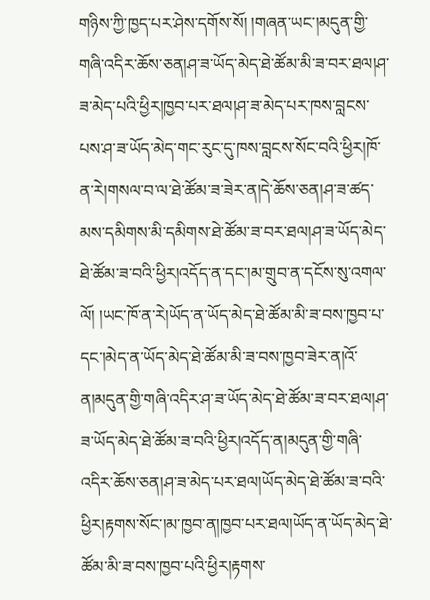གཉིས་ཀྱི་ཁྱད་པར་ཤེས་དགོས་སོ། །གཞན་ཡང་།མདུན་གྱི་གཞི་འདིར་ཆོས་ཅན།ཤ་ཟ་ཡོད་མེད་ཐེ་ཚོམ་མི་ཟ་བར་ཐལ།ཤ་ཟ་མེད་པའི་ཕྱིར།ཁྱབ་པར་ཐལ།ཤ་ཟ་མེད་པར་ཁས་བླངས་པས་ཤ་ཟ་ཡོད་མེད་གང་རུང་དུ་ཁས་བླངས་སོང་བའི་ཕྱིར།ཁོ་ན་རེ།གསལ་བ་ལ་ཐེ་ཚོམ་ཟ་ཟེར་ན།དེ་ཆོས་ཅན།ཤ་ཟ་ཚད་མས་དམིགས་མི་དམིགས་ཐེ་ཚོམ་ཟ་བར་ཐལ།ཤ་ཟ་ཡོད་མེད་ཐེ་ཚོམ་ཟ་བའི་ཕྱིར།འདོད་ན་དང་།མ་གྲུབ་ན་དངོས་སུ་འགལ་ལོ། །ཡང་ཁོ་ན་རེ།ཡོད་ན་ཡོད་མེད་ཐེ་ཚོམ་མི་ཟ་བས་ཁྱབ་པ་དང་།མེད་ན་ཡོད་མེད་ཐེ་ཚོམ་མི་ཟ་བས་ཁྱབ་ཟེར་ན།འོ་ན།མདུན་གྱི་གཞི་འདིར་ཤ་ཟ་ཡོད་མེད་ཐེ་ཚོམ་ཟ་བར་ཐལ།ཤ་ཟ་ཡོད་མེད་ཐེ་ཚོམ་ཟ་བའི་ཕྱིར།འདོད་ན།མདུན་གྱི་གཞི་འདིར་ཆོས་ཅན།ཤ་ཟ་མེད་པར་ཐལ།ཡོད་མེད་ཐེ་ཚོམ་ཟ་བའི་ཕྱིར།རྟགས་སོང་།མ་ཁྱབ་ན།ཁྱབ་པར་ཐལ།ཡོད་ན་ཡོད་མེད་ཐེ་ཚོམ་མི་ཟ་བས་ཁྱབ་པའི་ཕྱིར།རྟགས་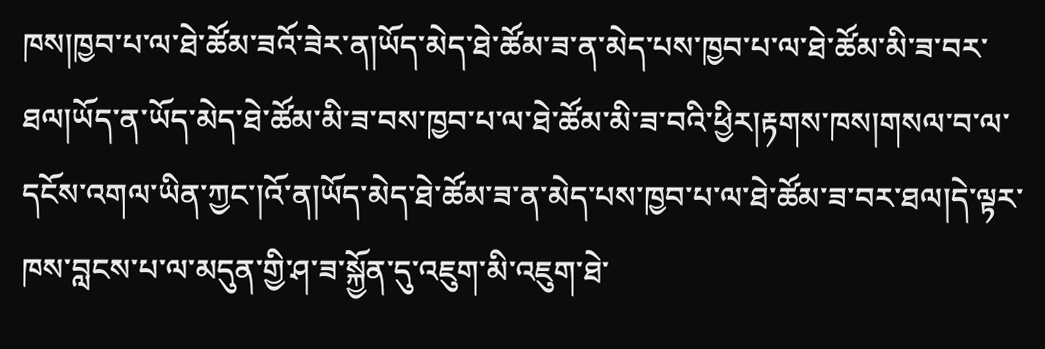ཁས།ཁྱབ་པ་ལ་ཐེ་ཚོམ་ཟའོ་ཟེར་ན།ཡོད་མེད་ཐེ་ཚོམ་ཟ་ན་མེད་པས་ཁྱབ་པ་ལ་ཐེ་ཚོམ་མི་ཟ་བར་ཐལ།ཡོད་ན་ཡོད་མེད་ཐེ་ཚོམ་མི་ཟ་བས་ཁྱབ་པ་ལ་ཐེ་ཚོམ་མི་ཟ་བའི་ཕྱིར།རྟགས་ཁས།གསལ་བ་ལ་དངོས་འགལ་ཡིན་ཀྱང་།འོ་ན།ཡོད་མེད་ཐེ་ཚོམ་ཟ་ན་མེད་པས་ཁྱབ་པ་ལ་ཐེ་ཚོམ་ཟ་བར་ཐལ།དེ་ལྟར་ཁས་བླངས་པ་ལ་མདུན་གྱི་ཤ་ཟ་སྐྱོན་དུ་འཇུག་མི་འཇུག་ཐེ་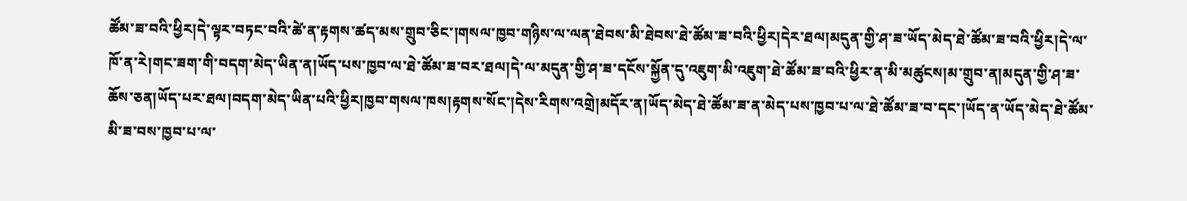ཚོམ་ཟ་བའི་ཕྱིར།དེ་ལྟར་བཏང་བའི་ཚེ་ན་རྟགས་ཚད་མས་གྲུབ་ཅིང་།གསལ་ཁྱབ་གཉིས་ལ་ལན་ཐེབས་མི་ཐེབས་ཐེ་ཚོམ་ཟ་བའི་ཕྱིར།དེར་ཐལ།མདུན་གྱི་ཤ་ཟ་ཡོད་མེད་ཐེ་ཚོམ་ཟ་བའི་ཕྱིར།དེ་ལ་ཁོ་ན་རེ།གང་ཟག་གི་བདག་མེད་ཡིན་ན།ཡོད་པས་ཁྱབ་ལ་ཐེ་ཚོམ་ཟ་བར་ཐལ།དེ་ལ་མདུན་གྱི་ཤ་ཟ་དངོས་སྐྱོན་དུ་འཇུག་མི་འཇུག་ཐེ་ཚོམ་ཟ་བའི་ཕྱིར་ན་མི་མཚུངས།མ་གྲུབ་ན།མདུན་གྱི་ཤ་ཟ་ཆོས་ཅན།ཡོད་པར་ཐལ།བདག་མེད་ཡིན་པའི་ཕྱིར།ཁྱབ་གསལ་ཁས།རྟགས་སོང་།དེས་རིགས་འགྲེ།མདོར་ན།ཡོད་མེད་ཐེ་ཚོམ་ཟ་ན་མེད་པས་ཁྱབ་པ་ལ་ཐེ་ཚོམ་ཟ་བ་དང་།ཡོད་ན་ཡོད་མེད་ཐེ་ཚོམ་མི་ཟ་བས་ཁྱབ་པ་ལ་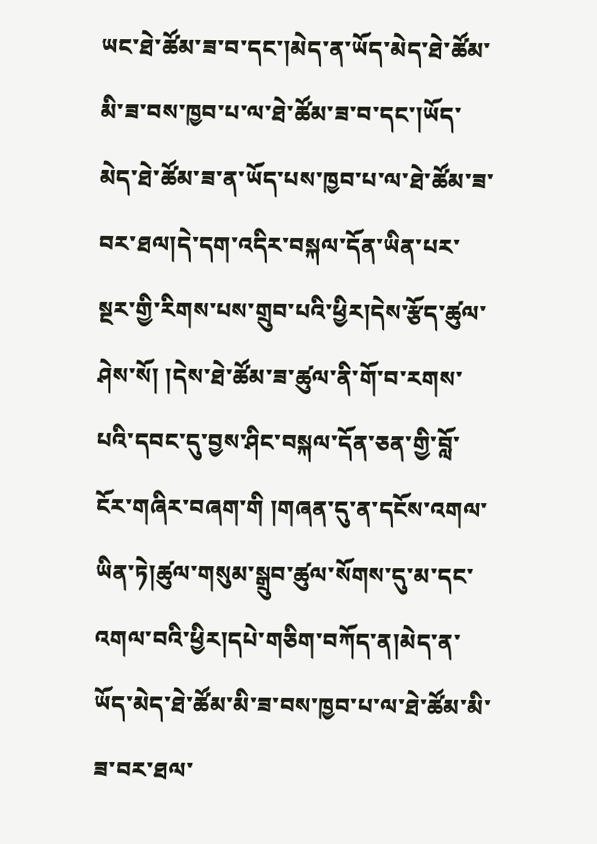ཡང་ཐེ་ཚོམ་ཟ་བ་དང་།མེད་ན་ཡོད་མེད་ཐེ་ཚོམ་མི་ཟ་བས་ཁྱབ་པ་ལ་ཐེ་ཚོམ་ཟ་བ་དང་།ཡོད་མེད་ཐེ་ཚོམ་ཟ་ན་ཡོད་པས་ཁྱབ་པ་ལ་ཐེ་ཚོམ་ཟ་བར་ཐལ།དེ་དག་འདིར་བསྐལ་དོན་ཡིན་པར་སྔར་གྱི་རིགས་པས་གྲུབ་པའི་ཕྱིར།དེས་རྩོད་ཚུལ་ཤེས་སོ། །དེས་ཐེ་ཚོམ་ཟ་ཚུལ་ནི་གོ་བ་རགས་པའི་དབང་དུ་བྱས་ཤིང་བསྐལ་དོན་ཅན་གྱི་བློ་ངོར་གཞིར་བཞག་གི །གཞན་དུ་ན་དངོས་འགལ་ཡིན་ཏེ།ཚུལ་གསུམ་སྒྲུབ་ཚུལ་སོགས་དུ་མ་དང་འགལ་བའི་ཕྱིར།དཔེ་གཅིག་བཀོད་ན།མེད་ན་ཡོད་མེད་ཐེ་ཚོམ་མི་ཟ་བས་ཁྱབ་པ་ལ་ཐེ་ཚོམ་མི་ཟ་བར་ཐལ་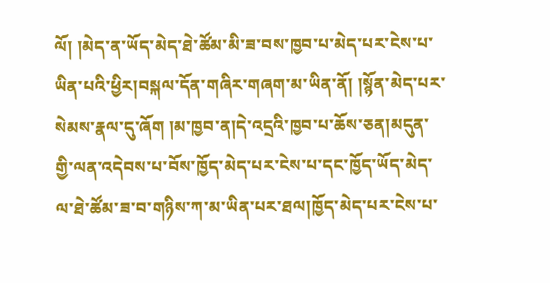ལོ། །མེད་ན་ཡོད་མེད་ཐེ་ཚོམ་མི་ཟ་བས་ཁྱབ་པ་མེད་པར་ངེས་པ་ཡིན་པའི་ཕྱིར།བསྐལ་དོན་གཞིར་གཞག་མ་ཡིན་ནོ། །སྙོན་མེད་པར་སེམས་རྣལ་དུ་ཞོག །མ་ཁྱབ་ན།དེ་འདྲའི་ཁྱབ་པ་ཆོས་ཅན།མདུན་གྱི་ལན་འདེབས་པ་བོས་ཁྱོད་མེད་པར་ངེས་པ་དང་ཁྱོད་ཡོད་མེད་ལ་ཐེ་ཚོམ་ཟ་བ་གཉིས་ཀ་མ་ཡིན་པར་ཐལ།ཁྱོད་མེད་པར་ངེས་པ་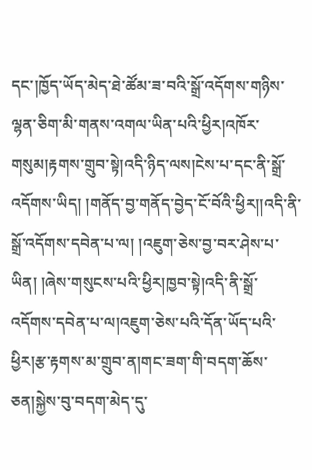དང་།ཁྱོད་ཡོད་མེད་ཐེ་ཚོམ་ཟ་བའི་སྒྲོ་འདོགས་གཉིས་ལྷན་ཅིག་མི་གནས་འགལ་ཡིན་པའི་ཕྱིར།འཁོར་གསུམ།རྟགས་གྲུབ་སྟེ།འདི་ཉིད་ལས།ངེས་པ་དང་ནི་སྒྲོ་འདོགས་ཡིད། །གནོད་བྱ་གནོད་བྱེད་ངོ་བོའི་ཕྱིར།།འདི་ནི་སྒྲོ་འདོགས་དབེན་པ་ལ། །འཇུག་ཅེས་བྱ་བར་ཤེས་པ་ཡིན། །ཞེས་གསུངས་པའི་ཕྱིར།ཁྱབ་སྟེ།འདི་ནི་སྒྲོ་འདོགས་དབེན་པ་ལ།འཇུག་ཅེས་པའི་དོན་ཡོད་པའི་ཕྱིར།རྩ་རྟགས་མ་གྲུབ་ན།གང་ཟག་གི་བདག་ཆོས་ཅན།སྐྱེས་བུ་བདག་མེད་དུ་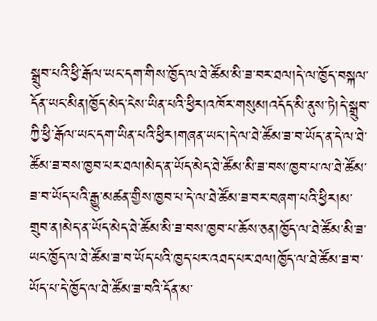སྒྲུབ་པའི་ཕྱི་རྒོལ་ཡང་དག་གིས་ཁྱོད་ལ་ཐེ་ཚོམ་མི་ཟ་བར་ཐལ།དེ་ལ་ཁྱོད་བསྐལ་དོན་ཡང་མིན།ཁྱོད་མེད་ངེས་ཡིན་པའི་ཕྱིར།འཁོར་གསུམ།འདོད་མི་ནུས་ཏེ།དེ་སྒྲུབ་ཀྱི་ཕྱི་རྒོལ་ཡང་དག་ཡིན་པའི་ཕྱིར།གཞན་ཡང་།དེ་ལ་ཐེ་ཚོམ་ཟ་བ་ཡོད་ན་དེ་ལ་ཐེ་ཚོམ་ཟ་བས་ཁྱབ་པར་ཐལ།མེད་ན་ཡོད་མེད་ཐེ་ཚོམ་མི་ཟ་བས་ཁྱབ་པ་ལ་ཐེ་ཚོམ་ཟ་བ་ཡོད་པའི་རྒྱུ་མཚན་གྱིས་ཁྱབ་པ་དེ་ལ་ཐེ་ཚོམ་ཟ་བར་བཞག་པའི་ཕྱིར།མ་གྲུབ་ན།མེད་ན་ཡོད་མེད་ཐེ་ཚོམ་མི་ཟ་བས་ཁྱབ་པ་ཆོས་ཅན།ཁྱོད་ལ་ཐེ་ཚོམ་མི་ཟ་ཡང་ཁྱོད་ལ་ཐེ་ཚོམ་ཟ་བ་ཡོད་པའི་ཁྱད་པར་འཐད་པར་ཐལ།ཁྱོད་ལ་ཐེ་ཚོམ་ཟ་བ་ཡོད་པ་དེ་ཁྱོད་ལ་ཐེ་ཚོམ་ཟ་བའི་དོན་མ་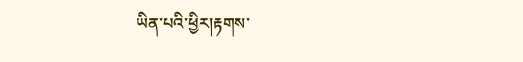ཡིན་པའི་ཕྱིར།རྟགས་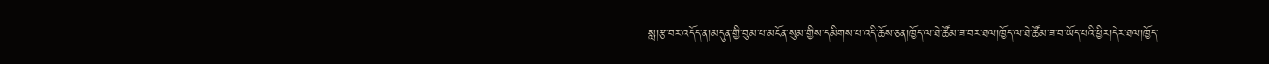སླ།རྩ་བར་འདོད་ན།མདུན་གྱི་བུམ་པ་མངོན་སུམ་གྱིས་དམིགས་པ་འདི་ཆོས་ཅན།ཁྱོད་ལ་ཐེ་ཚོམ་ཟ་བར་ཐལ།ཁྱོད་ལ་ཐེ་ཚོམ་ཟ་བ་ཡོད་པའི་ཕྱིར།དེར་ཐལ།ཁྱོད་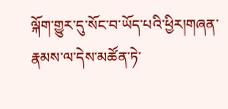ལྐོག་གྱུར་དུ་སོང་བ་ཡོད་པའི་ཕྱིར།གཞན་རྣམས་ལ་དེས་མཚོན་ཏེ་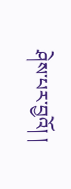ཤེས་པར་བྱའོ། །